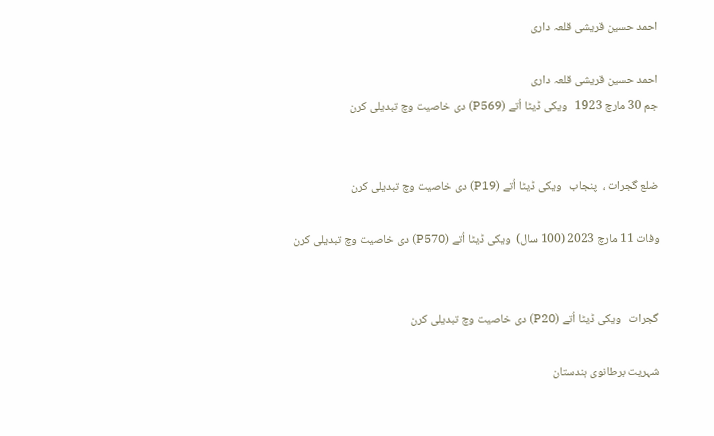احمد حسین قریشی قلعہ داری

احمد حسین قریشی قلعہ داری
جم 30 مارچ 1923   ویکی ڈیٹا اُتے (P569) دی خاصیت وچ تبدیلی کرن


ضلع گجرات ،  پنجاب   ویکی ڈیٹا اُتے (P19) دی خاصیت وچ تبدیلی کرن

وفات 11 مارچ 2023 (100 سال)  ویکی ڈیٹا اُتے (P570) دی خاصیت وچ تبدیلی کرن


گجرات   ویکی ڈیٹا اُتے (P20) دی خاصیت وچ تبدیلی کرن

شہریت برطانوی ہندستان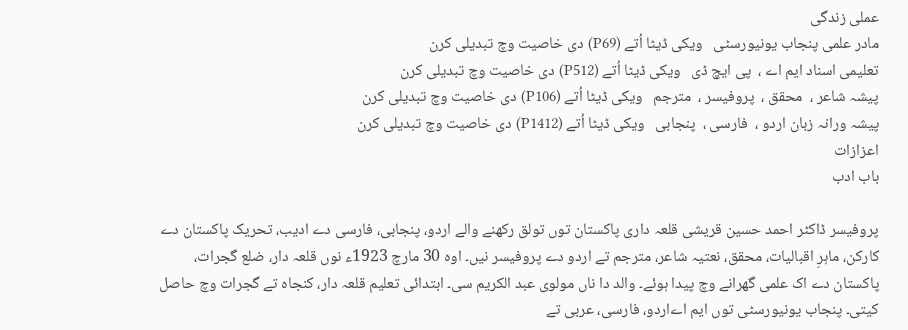عملی زندگی
مادر علمی پنجاب یونیورسٹی   ویکی ڈیٹا اُتے (P69) دی خاصیت وچ تبدیلی کرن
تعلیمی اسناد ایم اے ،  پی ایچ ڈی   ویکی ڈیٹا اُتے (P512) دی خاصیت وچ تبدیلی کرن
پیشہ شاعر ،  محقق ،  پروفیسر ،  مترجم   ویکی ڈیٹا اُتے (P106) دی خاصیت وچ تبدیلی کرن
پیشہ ورانہ زبان اردو ،  فارسی ،  پنجابی   ویکی ڈیٹا اُتے (P1412) دی خاصیت وچ تبدیلی کرن
اعزازات
باب ادب

پروفیسر ڈاکٹر احمد حسین قریشی قلعہ داری پاکستان توں تولق رکھنے والے اردو، پنجابی، فارسی دے ادیب، تحریک پاکستان دے کارکن، ماہرِ اقبالیات، محقق، نعتیہ شاعر، مترجم تے اردو دے پروفیسر نيں۔ اوہ 30 مارچ 1923ء نوں قلعہ دار، ضلع گجرات، پاکستان دے اک علمی گھرانے وچ پیدا ہوئے۔ والد دا ناں مولوی عبد الکریم سی۔ ابتدائی تعلیم قلعہ دار، کنجاہ تے گجرات وچ حاصل کيتی۔ پنجاب یونیورسٹی توں ایم اےاردو، فارسی، عربی تے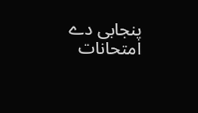پنجابی دے امتحانات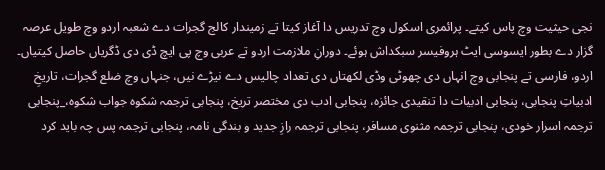نجی حیثیت وچ پاس کیتے۔ پرائمری اسکول وچ تدریس دا آغاز کيتا تے زمیندار کالج گجرات دے شعبہ اردو وچ طویل عرصہ گزار دے بطور ایسوسی ایٹ ہروفیسر سبکداش ہوئے۔ دورانِ ملازمت اردو تے عربی وچ پی ایچ ڈی دی ڈگریاں حاصل کیتیاں۔ اردو، فارسی تے پنجابی وچ انہاں دی چھوٹی وڈی لکھتاں دی تعداد چالیس دے نیڑے نيں، جنہاں وچ ضلع گجرات، تاریخِ ادبیاتِ پنجابی، پنجابی ادبیات دا تنقیدی جائزہ، پنجابی ادب دی مختصر تریخ، پنجابی ترجمہ شکوہ جواب شکوہ،_پنجابی ترجمہ اسرار خودی، پنجابی ترجمہ مثنوی مسافر، پنجابی ترجمہ رازِ جدید و بندگی نامہ، پنجابی ترجمہ پس چہ باید کرد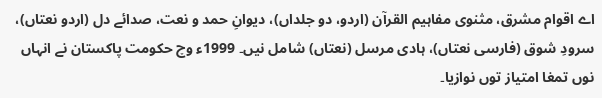اے اقوام مشرق، مثنوی مفاہیم القرآن (اردو، دو جلداں)، دیوانِ حمد و نعت، صدائے دل (اردو نعتاں)، سرودِ شوق (فارسی نعتاں)، ہادی مرسل (نعتاں) شامل نيں۔ 1999ء وچ حکومت پاکستان نے انہاں نوں تمغا امتیاز توں نوازیا۔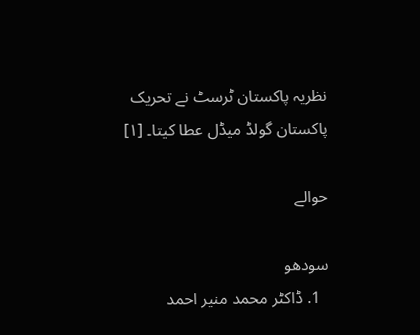نظریہ پاکستان ٹرسٹ نے تحریک پاکستان گولڈ میڈل عطا کيتا۔ [۱]

حوالے

سودھو
  1. ڈاکٹر محمد منیر احمد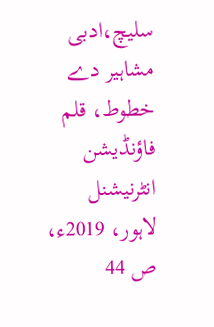سلیچ،ادبی مشاہیر دے خطوط، قلم فاؤنڈیشن انٹرنیشنل لاہور، 2019ء، ص 44